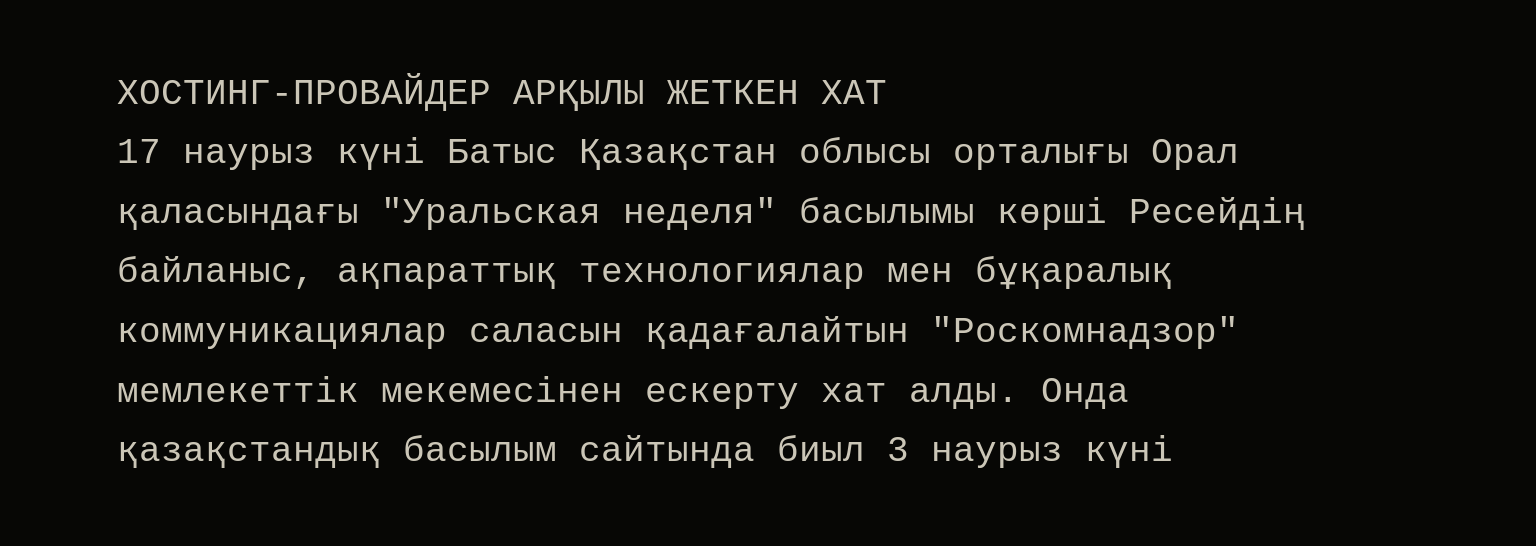ХОСТИНГ-ПРОВАЙДЕР АРҚЫЛЫ ЖЕТКЕН ХАТ
17 наурыз күні Батыс Қазақстан облысы орталығы Орал қаласындағы "Уральская неделя" басылымы көрші Ресейдің байланыс, ақпараттық технологиялар мен бұқаралық коммуникациялар саласын қадағалайтын "Роскомнадзор" мемлекеттік мекемесінен ескерту хат алды. Онда қазақстандық басылым сайтында биыл 3 наурыз күні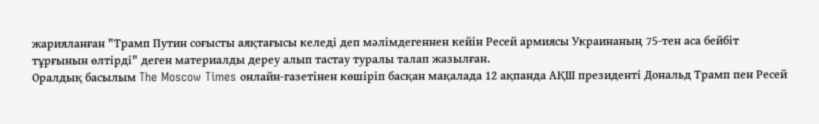жарияланған "Трамп Путин соғысты аяқтағысы келеді деп мәлімдегеннен кейін Ресей армиясы Украинаның 75-тен аса бейбіт тұрғынын өлтірді" деген материалды дереу алып тастау туралы талап жазылған.
Оралдық басылым The Moscow Times онлайн-газетінен көшіріп басқан мақалада 12 ақпанда АҚШ президенті Дональд Трамп пен Ресей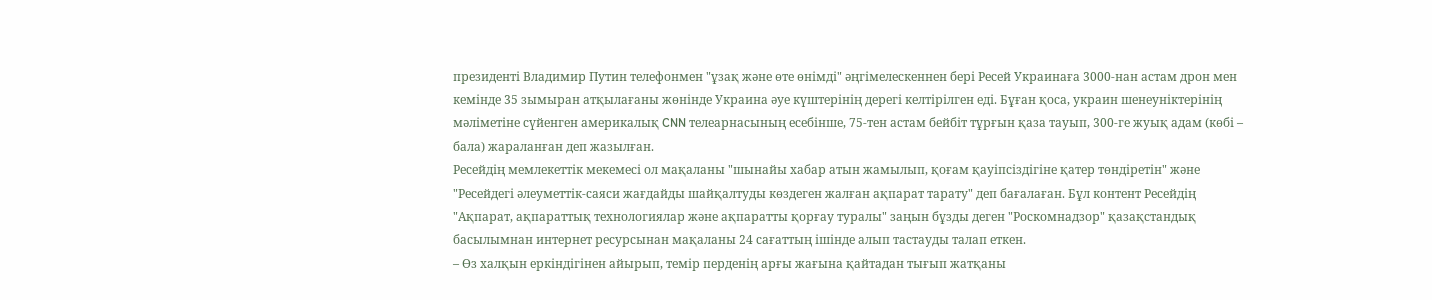президенті Владимир Путин телефонмен "ұзақ және өте өнімді" әңгімелескеннен бері Ресей Украинаға 3000-нан астам дрон мен кемінде 35 зымыран атқылағаны жөнінде Украина әуе күштерінің дерегі келтірілген еді. Бұған қоса, украин шенеуніктерінің мәліметіне сүйенген америкалық CNN телеарнасының есебінше, 75-тен астам бейбіт тұрғын қаза тауып, 300-ге жуық адам (көбі – бала) жараланған деп жазылған.
Ресейдің мемлекеттік мекемесі ол мақаланы "шынайы хабар атын жамылып, қоғам қауіпсіздігіне қатер төндіретін" және "Ресейдегі әлеуметтік-саяси жағдайды шайқалтуды көздеген жалған ақпарат тарату" деп бағалаған. Бұл контент Ресейдің "Ақпарат, ақпараттық технологиялар және ақпаратты қорғау туралы" заңын бұзды деген "Роскомнадзор" қазақстандық басылымнан интернет ресурсынан мақаланы 24 сағаттың ішінде алып тастауды талап еткен.
– Өз халқын еркіндігінен айырып, темір перденің арғы жағына қайтадан тығып жатқаны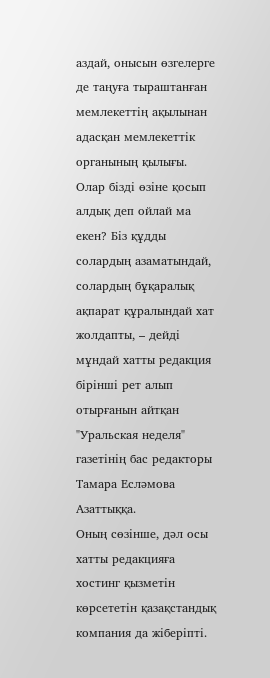аздай, онысын өзгелерге де таңуға тыраштанған мемлекеттің ақылынан адасқан мемлекеттік органының қылығы. Олар бізді өзіне қосып алдық деп ойлай ма екен? Біз құдды солардың азаматындай, солардың бұқаралық ақпарат құралындай хат жолдапты, – дейді мұндай хатты редакция бірінші рет алып отырғанын айтқан "Уральская неделя" газетінің бас редакторы Тамара Есләмова Азаттыққа.
Оның сөзінше, дәл осы хатты редакцияға хостинг қызметін көрсететін қазақстандық компания да жіберіпті.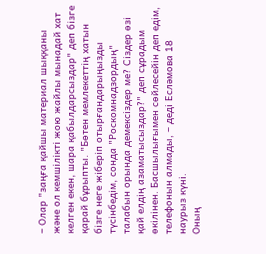– Олар "заңға қайшы материал шыққаны және ол кемшілікті жою жайлы мынадай хат келген екен, шара қабылдарсыздар" деп бізге қарай бұрыпты. "Бөтен мемлекеттің хатын бізге неге жіберіп отырғандарыңызды түсінбедім, сонда "Роскомнадзордың" талабын орында демексіздер ме? Сіздер өзі қай елдің азаматысыздар?" деп сұрадым өкілінен. Басшылығымен сөйлесейін деп едім, телефонын алмады, – деді Есләмова 18 наурыз күні.
Оның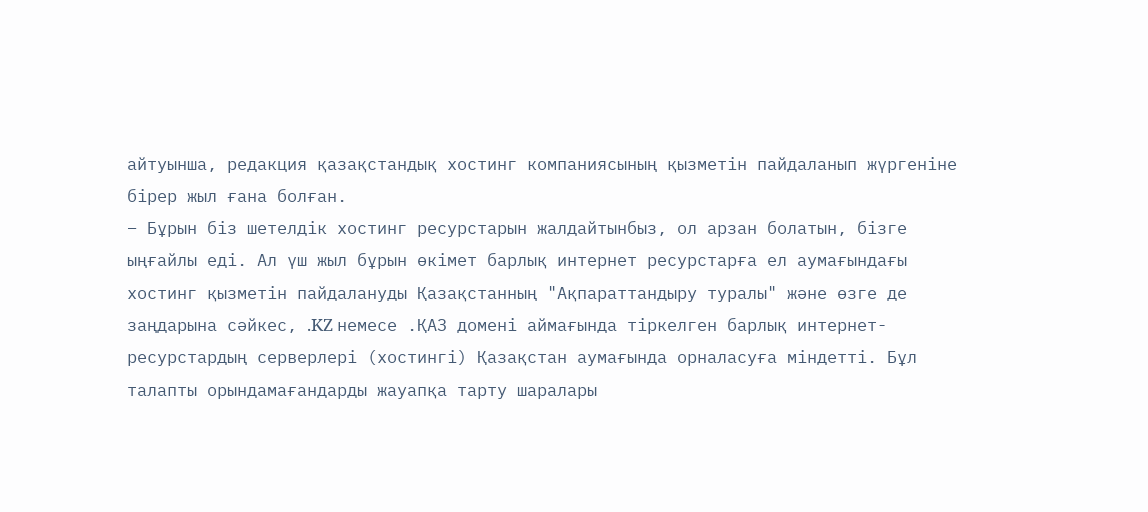айтуынша, редакция қазақстандық хостинг компаниясының қызметін пайдаланып жүргеніне бірер жыл ғана болған.
– Бұрын біз шетелдік хостинг ресурстарын жалдайтынбыз, ол арзан болатын, бізге ыңғайлы еді. Ал үш жыл бұрын өкімет барлық интернет ресурстарға ел аумағындағы хостинг қызметін пайдалануды Қазақстанның "Ақпараттандыру туралы" және өзге де заңдарына сәйкес, .KZ немесе .ҚАЗ домені аймағында тіркелген барлық интернет-ресурстардың серверлері (хостингі) Қазақстан аумағында орналасуға міндетті. Бұл талапты орындамағандарды жауапқа тарту шаралары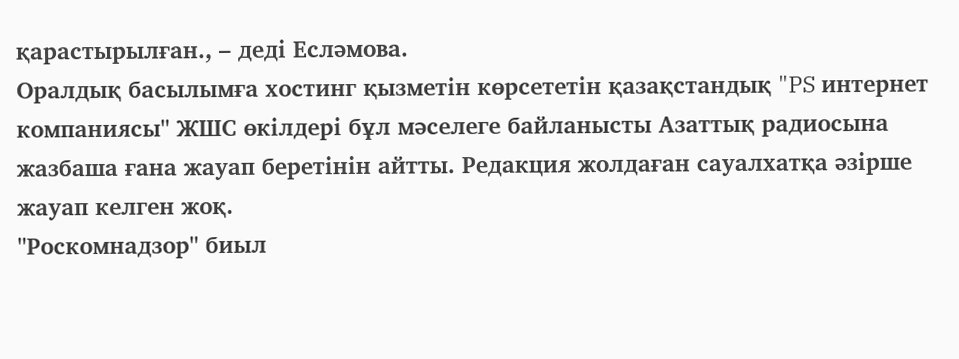қарастырылған., – деді Есләмова.
Оралдық басылымға хостинг қызметін көрсететін қазақстандық "PS интернет компаниясы" ЖШС өкілдері бұл мәселеге байланысты Азаттық радиосына жазбаша ғана жауап беретінін айтты. Редакция жолдаған сауалхатқа әзірше жауап келген жоқ.
"Роскомнадзор" биыл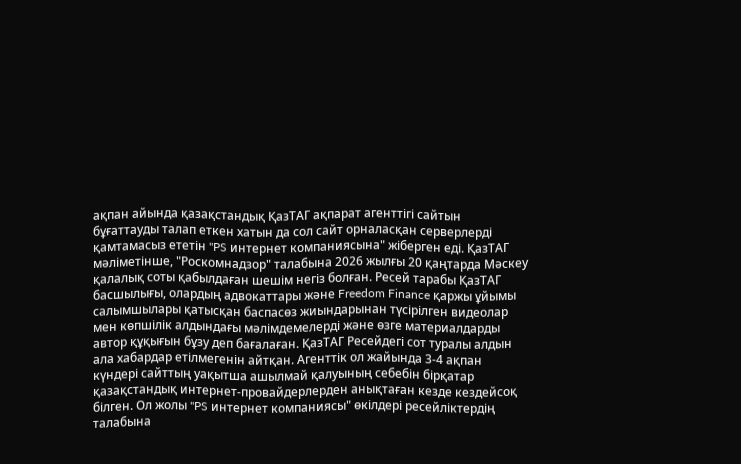ақпан айында қазақстандық ҚазТАГ ақпарат агенттігі сайтын бұғаттауды талап еткен хатын да сол сайт орналасқан серверлерді қамтамасыз ететін "PS интернет компаниясына" жіберген еді. ҚазТАГ мәліметінше, "Роскомнадзор" талабына 2026 жылғы 20 қаңтарда Мәскеу қалалық соты қабылдаған шешім негіз болған. Ресей тарабы ҚазТАГ басшылығы, олардың адвокаттары және Freedom Finance қаржы ұйымы салымшылары қатысқан баспасөз жиындарынан түсірілген видеолар мен көпшілік алдындағы мәлімдемелерді және өзге материалдарды автор құқығын бұзу деп бағалаған. ҚазТАГ Ресейдегі сот туралы алдын ала хабардар етілмегенін айтқан. Агенттік ол жайында 3-4 ақпан күндері сайттың уақытша ашылмай қалуының себебін бірқатар қазақстандық интернет-провайдерлерден анықтаған кезде кездейсоқ білген. Ол жолы "PS интернет компаниясы" өкілдері ресейліктердің талабына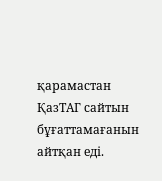қарамастан ҚазТАГ сайтын бұғаттамағанын айтқан еді.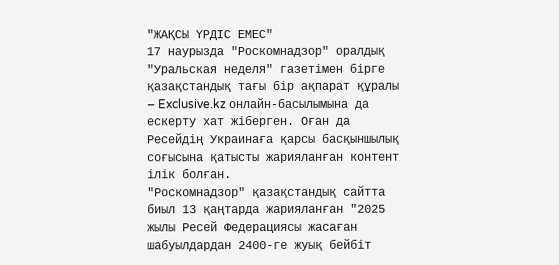"ЖАҚСЫ ҮРДІС ЕМЕС"
17 наурызда "Роскомнадзор" оралдық "Уральская неделя" газетімен бірге қазақстандық тағы бір ақпарат құралы – Exclusive.kz онлайн-басылымына да ескерту хат жіберген. Оған да Ресейдің Украинаға қарсы басқыншылық соғысына қатысты жарияланған контент ілік болған.
"Роскомнадзор" қазақстандық сайтта биыл 13 қаңтарда жарияланған "2025 жылы Ресей Федерациясы жасаған шабуылдардан 2400-ге жуық бейбіт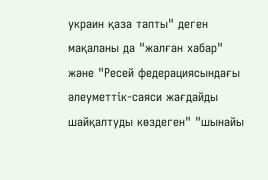украин қаза тапты" деген мақаланы да "жалған хабар" және "Ресей федерациясындағы әлеуметтік-саяси жағдайды шайқалтуды көздеген" "шынайы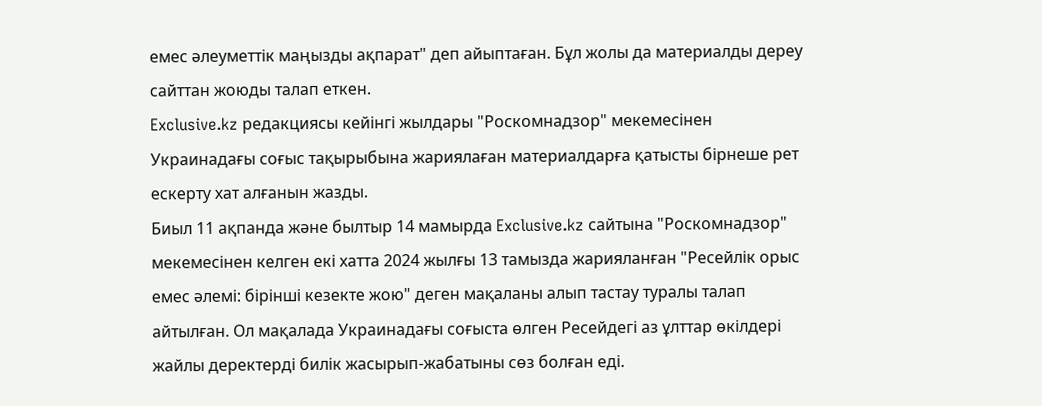емес әлеуметтік маңызды ақпарат" деп айыптаған. Бұл жолы да материалды дереу сайттан жоюды талап еткен.
Exclusive.kz редакциясы кейінгі жылдары "Роскомнадзор" мекемесінен Украинадағы соғыс тақырыбына жариялаған материалдарға қатысты бірнеше рет ескерту хат алғанын жазды.
Биыл 11 ақпанда және былтыр 14 мамырда Exclusive.kz сайтына "Роскомнадзор" мекемесінен келген екі хатта 2024 жылғы 13 тамызда жарияланған "Ресейлік орыс емес әлемі: бірінші кезекте жою" деген мақаланы алып тастау туралы талап айтылған. Ол мақалада Украинадағы соғыста өлген Ресейдегі аз ұлттар өкілдері жайлы деректерді билік жасырып-жабатыны сөз болған еді.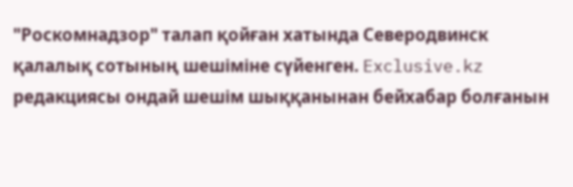"Роскомнадзор" талап қойған хатында Северодвинск қалалық сотының шешіміне сүйенген. Exclusive.kz редакциясы ондай шешім шыққанынан бейхабар болғанын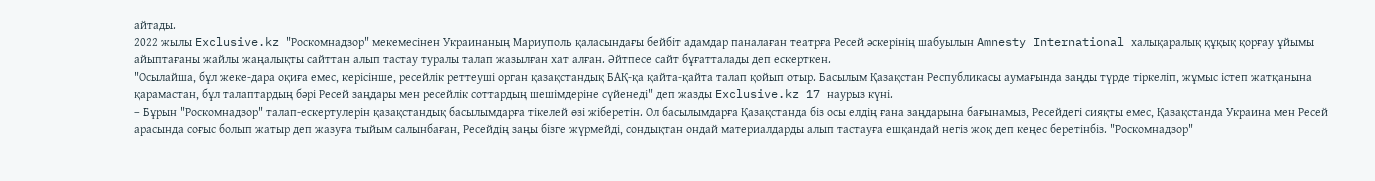айтады.
2022 жылы Exclusive.kz "Роскомнадзор" мекемесінен Украинаның Мариуполь қаласындағы бейбіт адамдар паналаған театрға Ресей әскерінің шабуылын Amnesty International халықаралық құқық қорғау ұйымы айыптағаны жайлы жаңалықты сайттан алып тастау туралы талап жазылған хат алған. Әйтпесе сайт бұғатталады деп ескерткен.
"Осылайша, бұл жеке-дара оқиға емес, керісінше, ресейлік реттеуші орган қазақстандық БАҚ-қа қайта-қайта талап қойып отыр. Басылым Қазақстан Республикасы аумағында заңды түрде тіркеліп, жұмыс істеп жатқанына қарамастан, бұл талаптардың бәрі Ресей заңдары мен ресейлік соттардың шешімдеріне сүйенеді" деп жазды Exclusive.kz 17 наурыз күні.
– Бұрын "Роскомнадзор" талап-ескертулерін қазақстандық басылымдарға тікелей өзі жіберетін. Ол басылымдарға Қазақстанда біз осы елдің ғана заңдарына бағынамыз, Ресейдегі сияқты емес, Қазақстанда Украина мен Ресей арасында соғыс болып жатыр деп жазуға тыйым салынбаған, Ресейдің заңы бізге жүрмейді, сондықтан ондай материалдарды алып тастауға ешқандай негіз жоқ деп кеңес беретінбіз. "Роскомнадзор"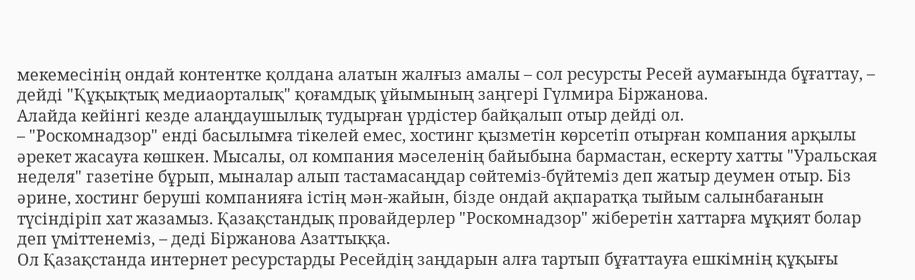мекемесінің ондай контентке қолдана алатын жалғыз амалы – сол ресурсты Ресей аумағында бұғаттау, – дейді "Құқықтық медиаорталық" қоғамдық ұйымының заңгері Гүлмира Біржанова.
Алайда кейінгі кезде алаңдаушылық тудырған үрдістер байқалып отыр дейді ол.
– "Роскомнадзор" енді басылымға тікелей емес, хостинг қызметін көрсетіп отырған компания арқылы әрекет жасауға көшкен. Мысалы, ол компания мәселенің байыбына бармастан, ескерту хатты "Уральская неделя" газетіне бұрып, мыналар алып тастамасаңдар сөйтеміз-бүйтеміз деп жатыр деумен отыр. Біз әрине, хостинг беруші компанияға істің мән-жайын, бізде ондай ақпаратқа тыйым салынбағанын түсіндіріп хат жазамыз. Қазақстандық провайдерлер "Роскомнадзор" жіберетін хаттарға мұқият болар деп үміттенеміз, – деді Біржанова Азаттыққа.
Ол Қазақстанда интернет ресурстарды Ресейдің заңдарын алға тартып бұғаттауға ешкімнің құқығы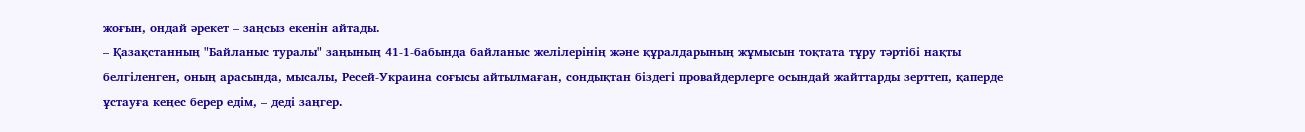жоғын, ондай әрекет – заңсыз екенін айтады.
– Қазақстанның "Байланыс туралы" заңының 41-1-бабында байланыс желілерінің және құралдарының жұмысын тоқтата тұру тәртібі нақты белгіленген, оның арасында, мысалы, Ресей-Украина соғысы айтылмаған, сондықтан біздегі провайдерлерге осындай жайттарды зерттеп, қаперде ұстауға кеңес берер едім, – деді заңгер.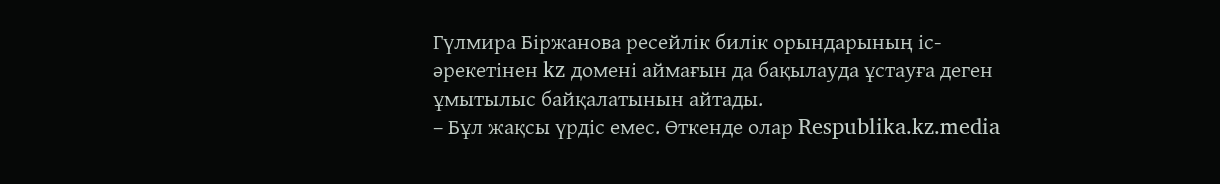Гүлмира Біржанова ресейлік билік орындарының іс-әрекетінен kz домені аймағын да бақылауда ұстауға деген ұмытылыс байқалатынын айтады.
– Бұл жақсы үрдіс емес. Өткенде олар Respublika.kz.media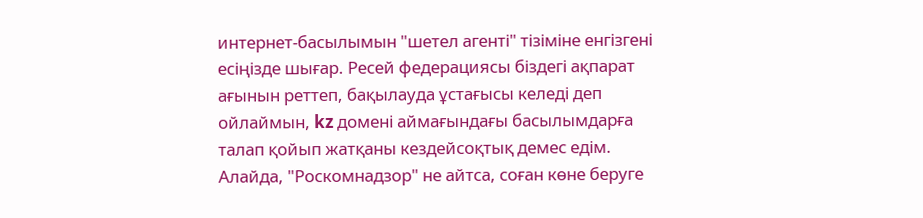интернет-басылымын "шетел агенті" тізіміне енгізгені есіңізде шығар. Ресей федерациясы біздегі ақпарат ағынын реттеп, бақылауда ұстағысы келеді деп ойлаймын, kz домені аймағындағы басылымдарға талап қойып жатқаны кездейсоқтық демес едім. Алайда, "Роскомнадзор" не айтса, соған көне беруге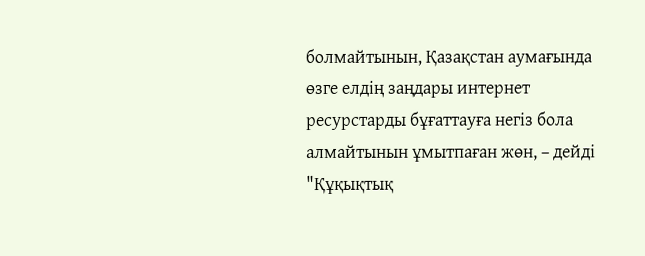болмайтынын, Қазақстан аумағында өзге елдің заңдары интернет ресурстарды бұғаттауға негіз бола алмайтынын ұмытпаған жөн, – дейді "Құқықтық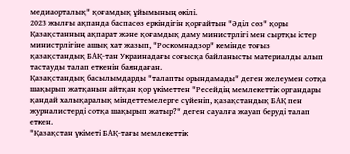медиаорталық" қоғамдық ұйымының өкілі.
2023 жылғы ақпанда баспасөз еркіндігін қорғайтын "Әділ сөз" қоры Қазақстанның ақпарат және қоғамдық даму министрлігі мен сыртқы істер министрлігіне ашық хат жазып, "Роскомнадзор" кемінде тоғыз қазақстандық БАҚ-тан Украинадағы соғысқа байланысты материалды алып тастауды талап еткенін баяндаған.
Қазақстандық басылымдарды "талапты орындамады" деген желеумен сотқа шақырып жатқанын айтқан қор үкіметтен "Ресейдің мемлекеттік органдары қандай халықаралық міндеттемелерге сүйеніп, қазақстандық БАҚ пен журналистерді сотқа шақырып жатыр?" деген сауалға жауап беруді талап еткен.
"Қазақстан үкіметі БАҚ-тағы мемлекеттік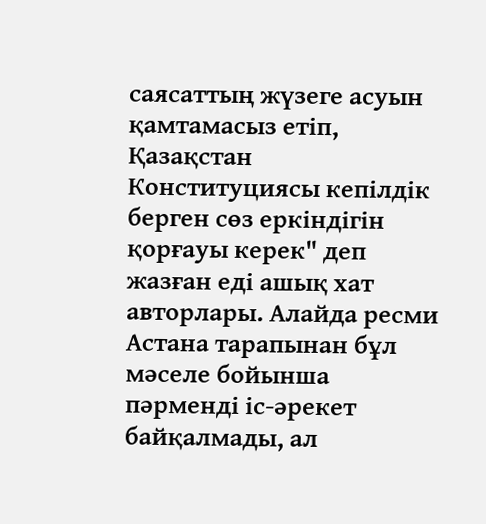саясаттың жүзеге асуын қамтамасыз етіп, Қазақстан Конституциясы кепілдік берген сөз еркіндігін қорғауы керек" деп жазған еді ашық хат авторлары. Алайда ресми Астана тарапынан бұл мәселе бойынша пәрменді іс-әрекет байқалмады, ал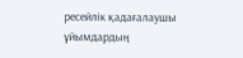ресейлік қадағалаушы ұйымдардың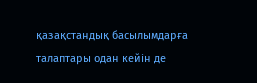қазақстандық басылымдарға талаптары одан кейін де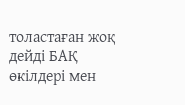толастаған жоқ дейді БАҚ өкілдері мен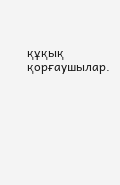құқық қорғаушылар.